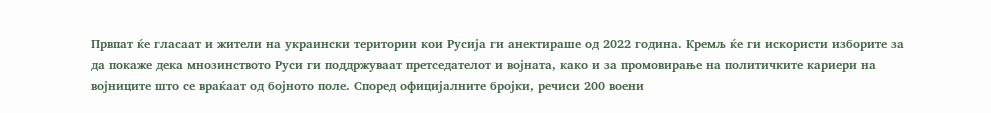Првпат ќе гласаат и жители на украински територии кои Русија ги анектираше од 2022 година. Кремљ ќе ги искористи изборите за да покаже дека мнозинството Руси ги поддржуваат претседателот и војната, како и за промовирање на политичките кариери на војниците што се враќаат од бојното поле. Според официјалните бројки, речиси 200 воени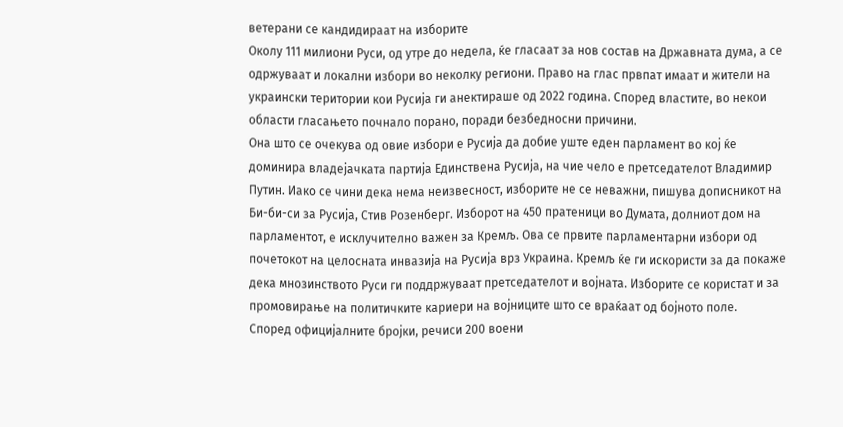ветерани се кандидираат на изборите
Околу 111 милиони Руси, од утре до недела, ќе гласаат за нов состав на Државната дума, а се одржуваат и локални избори во неколку региони. Право на глас првпат имаат и жители на украински територии кои Русија ги анектираше од 2022 година. Според властите, во некои области гласањето почнало порано, поради безбедносни причини.
Она што се очекува од овие избори е Русија да добие уште еден парламент во кој ќе доминира владејачката партија Единствена Русија, на чие чело е претседателот Владимир Путин. Иако се чини дека нема неизвесност, изборите не се неважни, пишува дописникот на Би-би-си за Русија, Стив Розенберг. Изборот на 450 пратеници во Думата, долниот дом на парламентот, е исклучително важен за Кремљ. Ова се првите парламентарни избори од почетокот на целосната инвазија на Русија врз Украина. Кремљ ќе ги искористи за да покаже дека мнозинството Руси ги поддржуваат претседателот и војната. Изборите се користат и за промовирање на политичките кариери на војниците што се враќаат од бојното поле.
Според официјалните бројки, речиси 200 воени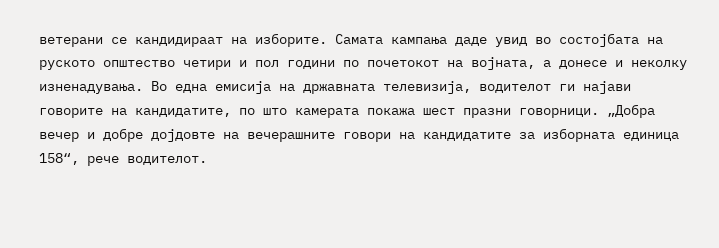ветерани се кандидираат на изборите. Самата кампања даде увид во состојбата на руското општество четири и пол години по почетокот на војната, а донесе и неколку изненадувања. Во една емисија на државната телевизија, водителот ги најави говорите на кандидатите, по што камерата покажа шест празни говорници. „Добра вечер и добре дојдовте на вечерашните говори на кандидатите за изборната единица 158“, рече водителот.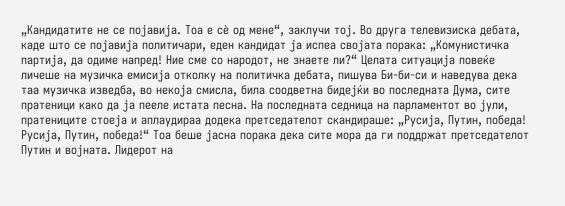„Кандидатите не се појавија. Тоа е сè од мене“, заклучи тој. Во друга телевизиска дебата, каде што се појавија политичари, еден кандидат ја испеа својата порака: „Комунистичка партија, да одиме напред! Ние сме со народот, не знаете ли?“ Целата ситуација повеќе личеше на музичка емисија отколку на политичка дебата, пишува Би-би-си и наведува дека таа музичка изведба, во некоја смисла, била соодветна бидејќи во последната Дума, сите пратеници како да ја пееле истата песна. На последната седница на парламентот во јули, пратениците стоеја и аплаудираа додека претседателот скандираше: „Русија, Путин, победа! Русија, Путин, победа!“ Тоа беше јасна порака дека сите мора да ги поддржат претседателот Путин и војната. Лидерот на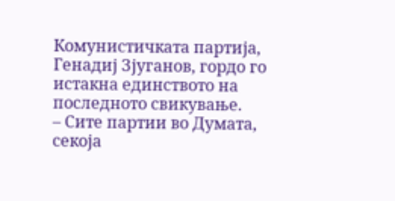Комунистичката партија, Генадиј Зјуганов, гордо го истакна единството на последното свикување.
– Сите партии во Думата, секоја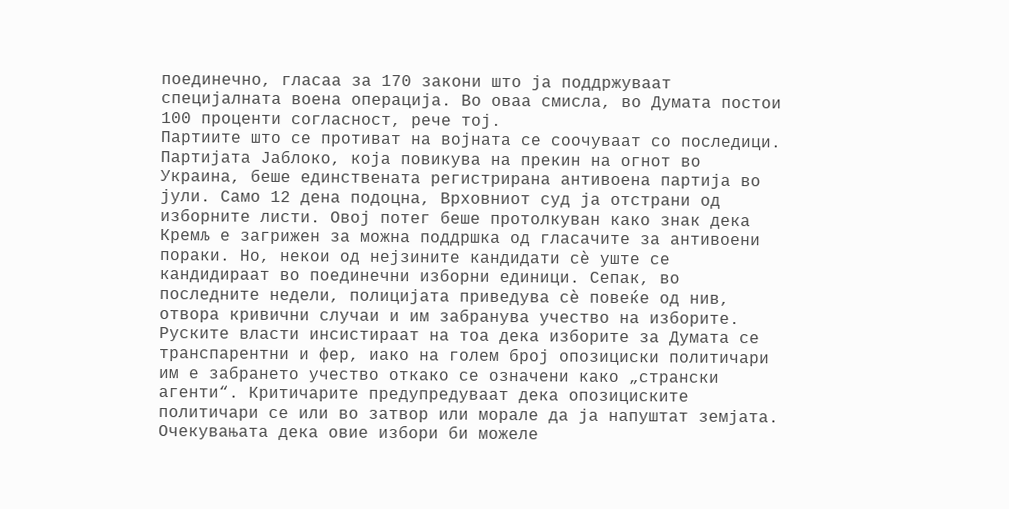поединечно, гласаа за 170 закони што ја поддржуваат специјалната воена операција. Во оваа смисла, во Думата постои 100 проценти согласност, рече тој.
Партиите што се противат на војната се соочуваат со последици. Партијата Јаблоко, која повикува на прекин на огнот во Украина, беше единствената регистрирана антивоена партија во јули. Само 12 дена подоцна, Врховниот суд ја отстрани од изборните листи. Овој потег беше протолкуван како знак дека Кремљ е загрижен за можна поддршка од гласачите за антивоени пораки. Но, некои од нејзините кандидати сè уште се кандидираат во поединечни изборни единици. Сепак, во последните недели, полицијата приведува сè повеќе од нив, отвора кривични случаи и им забранува учество на изборите.
Руските власти инсистираат на тоа дека изборите за Думата се транспарентни и фер, иако на голем број опозициски политичари им е забрането учество откако се означени како „странски агенти“. Критичарите предупредуваат дека опозициските политичари се или во затвор или морале да ја напуштат земјата. Очекувањата дека овие избори би можеле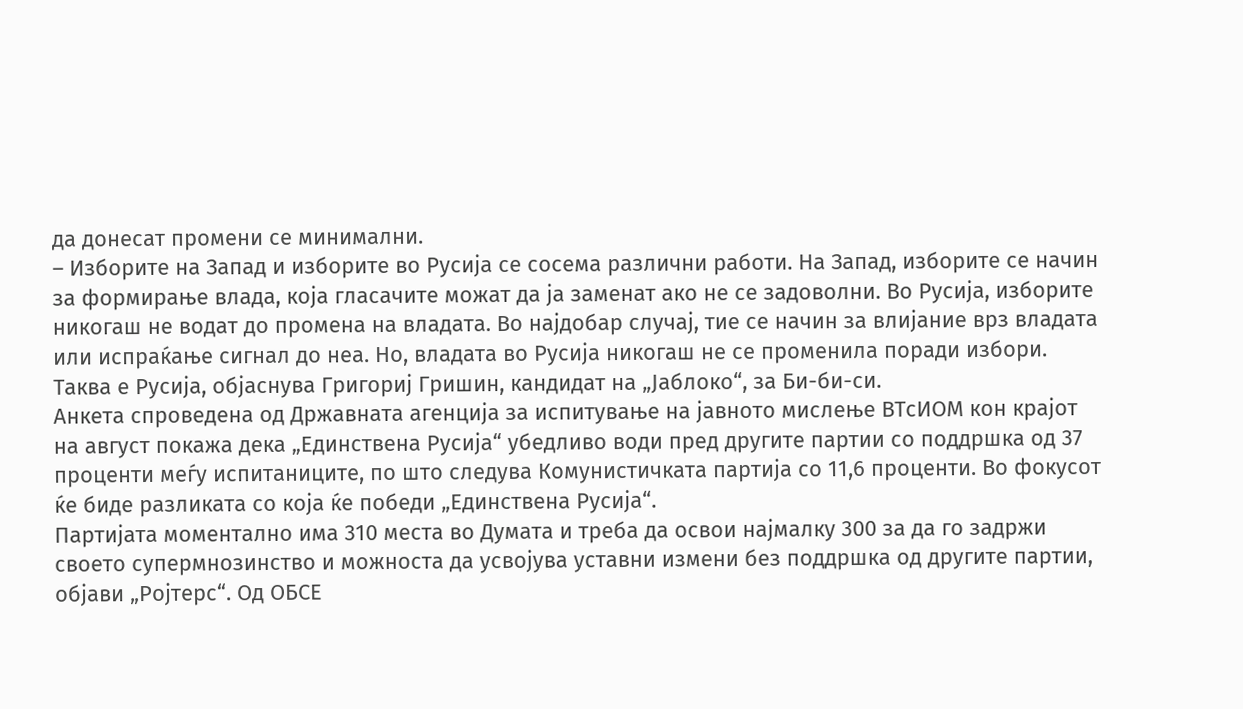да донесат промени се минимални.
– Изборите на Запад и изборите во Русија се сосема различни работи. На Запад, изборите се начин за формирање влада, која гласачите можат да ја заменат ако не се задоволни. Во Русија, изборите никогаш не водат до промена на владата. Во најдобар случај, тие се начин за влијание врз владата или испраќање сигнал до неа. Но, владата во Русија никогаш не се променила поради избори. Таква е Русија, објаснува Григориј Гришин, кандидат на „Јаблоко“, за Би-би-си.
Анкета спроведена од Државната агенција за испитување на јавното мислење ВТсИОМ кон крајот на август покажа дека „Единствена Русија“ убедливо води пред другите партии со поддршка од 37 проценти меѓу испитаниците, по што следува Комунистичката партија со 11,6 проценти. Во фокусот ќе биде разликата со која ќе победи „Единствена Русија“.
Партијата моментално има 310 места во Думата и треба да освои најмалку 300 за да го задржи своето супермнозинство и можноста да усвојува уставни измени без поддршка од другите партии, објави „Ројтерс“. Од ОБСЕ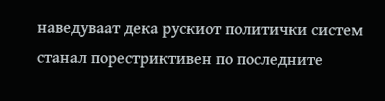наведуваат дека рускиот политички систем станал порестриктивен по последните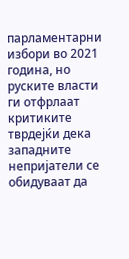парламентарни избори во 2021 година, но руските власти ги отфрлаат критиките тврдејќи дека западните непријатели се обидуваат да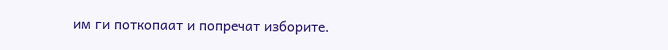им ги поткопаат и попречат изборите.